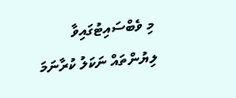މި ވެބްސައިޓުގައިވާ ލިޔުންތައް ނަކަލު ކުރާނަމަ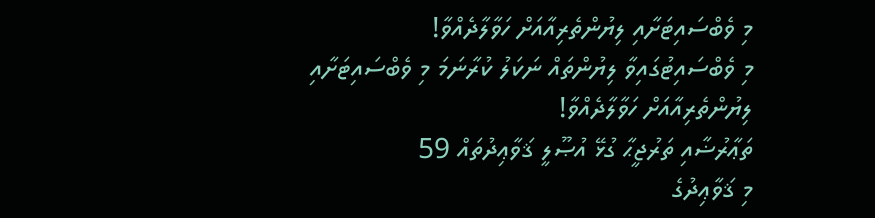މި ވެބްސައިޓަށާއި ލިޔުންތެރިއާއަށް ހަވާލާދެއްވާ!
މި ވެބްސައިޓުގައިވާ ލިޔުންތައް ނަކަލު ކުރާނަމަ މި ވެބްސައިޓަށާއި ލިޔުންތެރިއާއަށް ހަވާލާދެއްވާ!
ތަޢާރުޟާއި ތަރުޖީޙާ ގުޅޭ އުޞޫލީ ޤަވާޢިދުތައް 59
މި ޤަވާޢިދުގެ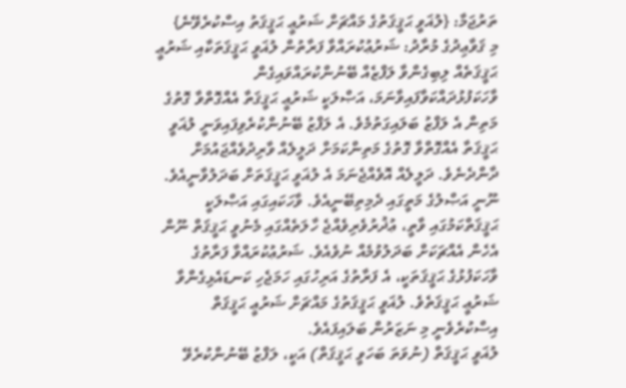ތަރުޖަމާ: {ލުޣަވީ ޙަޤީޤަތުގެ މައްޗަށް ޝަރުޢީ ޙަޤީޤަތު އިސްކުރެވޭނެ}
މި ޤަވާޢިދުގެ މުރާދު: ޝަރުޢުކުރައްވާ ފަރާތުން ލުޣަވީ ޙަޤީޤަތަކާއި ޝަރުޢީ ޙަޤީޤަތެއް ލިބިގެންވާ ލަފްޒެއް ބޭނުންކުރައްވައިގެން ވާހަކަފުޅުދައްކަވާފައިވާނަމަ، އަޞްލަކީ ޝަރުޢީ ޙަޤީޤަތާ އެއްގޮތްވާ ގޮތުގެ މަތިން އެ ލަފްޒު ބަލައިގަތުމެވެ. އެ ލަފްޒު ބޭނުންކުރެވިފައިވަނީ ލުޣަވީ ޙަޤީޤަތާ އެއްގޮތްވާ ގޮތުގެ މަތިންކަމަށް ދަލީލެއް ވާރިދުވެއްޖައުމަށް ދާންދެނެވެ. ދަލީލެއް އޮވެއްޖެނަމަ އެ ލުޣަވީ ޙަޤީޤަތަށް ބަދަލުވާނީއެވެ. ނޫނީ އަޞްލުގެ މަތީގައި ދެމިތިބޭނީއެވެ. ވާހަކައިގައި އަޞްލަކީ ޙަޤީޤަތްކަމުގައި ވާތީ، ޢުޛުރުވެރިވެއްޖެ ހާލަތެއްގައި މެނުވީ ޙަޤީޤަތް ނޫން އެހެން އެއްޗަކަށް ބަދަލުވުމެއް ނުވެއެވެ. ޝަރުޢުކުރައްވާ ފަރާތުގެ ވާހަކަފުޅުގެ ޙަޤީޤަތަކީ، އެ ފަރާތުގެ އަރިހުގައި ހަމަޖެހި ކަނޑައެޅިގެންވާ ޝަރުޢީ ޙަޤީޤަތެވެ. ލުޣަވީ ޙަޤީޤަތުގެ މައްޗަށް ޝަރުޢީ ޙަޤީޤަތް އިސްކުރެވެނީ މި ނަޒަރުން ބަލައިފައެވެ.
ލުޣަވީ ޙަޤީޤަތް (ނުވަތަ ބަހަވީ ޙަޤީޤަތް) އަކީ، ލަފްޒު ބޭނުންކުރެވޭ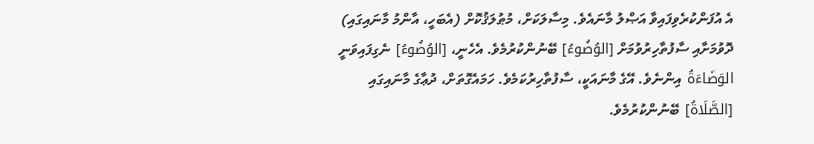އެ އުފަންކުރެވިފައިވާ އަޞްލު މާނައެވެ. މިސާލަކަށް، މުޠުލަޤުކޮށް (އެބަހީ، އާންމު މާނައިގައި) ދޮވުމަށާއި ސާފުތާހިރުވުމަށް [الوُضُوءُ] ބޭނުންކުރުމެވެ. އެހެނީ، [الوُضُوءُ] ނެގިފައިވަނީ الوَضَاءَةُ އިންނެވެ. އޭގެ މާނައަކީ، ސާފުތާހިރުކަމެވެ. ހަމައެގޮތަށް، ދުޢާގެ މާނައިގައި [الصَّلَاةُ] ބޭނުންކުރުމެވެ.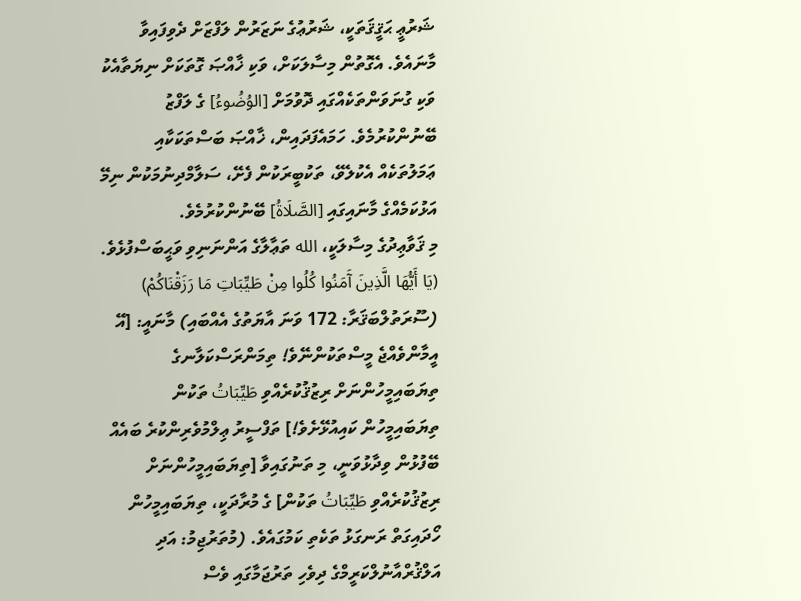ޝަރުޢީ ޙަޤީޤަތަކީ، ޝަރުޢުގެ ނަޒަރުން ލަފްޒަށް ދެވިފައިވާ މާނައެވެ. އެގޮތުން މިސާލަކަށް، ވަކި ޚާއްޞަ ގޮތަކަށް ނިޔަތާއެކު ވަކި ގުނަވަންތަކެއްގައި ދޮވުމަށް [الوُضُوءُ] ގެ ލަފްޒު ބޭނުންކުރުމެވެ. ހަމައެފަދައިން، ޚާއްޞަ ބަސްތަކަކާއި ޢަމަލުތަކެއް އެކުލެވޭ، ތަކުބީރަކުން ފެށޭ، ސަލާމްދިނުމަކުން ނިމޭ އަޅުކަމެއްގެ މާނައިގައި [الصَّلَاةُ] ބޭނުންކުރުމެވެ.
މި ޤަވާޢިދުގެ މިސާލަކީ، الله ތަޢާލާގެ އަންނަނިވި ވަޙީބަސްފުޅެވެ. (يَا أَيُّهَا الَّذِينَ آَمَنُوا كُلُوا مِنْ طَيِّبَاتِ مَا رَزَقْنَاكُمْ) (ސޫރަތުލްބަޤަރާ: 172 ވަނަ އާޔަތުގެ އެއްބައި) މާނައީ: [އޭ އީމާންވެއްޖެ މީސްތަކުންނޭވެ! ތިމަންރަސްކަލާނގެ ތިޔަބައިމީހުންނަށް ރިޒުޤުކުރެއްވި طَيِّبَاتُ ތަކުން ތިޔަބައިމީހުން ކައިއުޅޭށެވެ!] ތަފްސީރު ޢިލްމުވެރިންކުރެ ބައެއް ބޭފުޅުން ވިދާޅުވަނީ، މި ތަނުގައިވާ [ތިޔަބައިމީހުންނަށް ރިޒުޤުކުރެއްވި طَيِّبَاتُ ތަކުން] ގެ މުރާދަކީ، ތިޔަބައިމީހުން ހޯދައިގަތް ރަނގަޅު ތަކެތި ކަމުގައެވެ. (މުތަރުޖިމު: އަދި އަލްޤުރްއާނުލްކަރީމްގެ ދިވެހި ތަރުޖަމާގައި ވެސް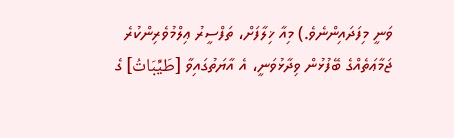ވަނީ މިފަދައިންނެވެ.) މިއާ ޚިލާފަށް، ތަފްސީރު ޢިލްމުވެރިންކުރެ ޖަމާޢަތެއްގެ ބޭފުޅުން ވިދާޅުވަނީ، އެ އާޔަތުގައިވާ [طَيِّبَاتُ] ގެ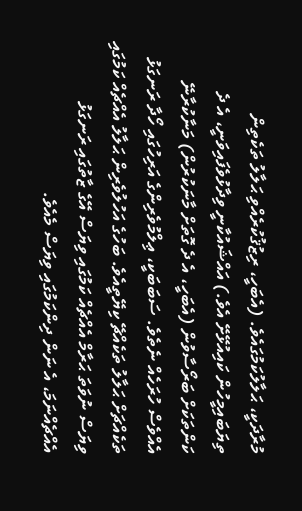މުރާދަކީ، ޙަލާލުކަމުގައެވެ. (އެބަހީ، ރިޒުޤުކުރެއްވި ޙަލާލު ތަކެތިން ތިޔަބައިމީހުން ކައިއުޅޭށޭ އެވެ.) އައްޝައުކާނީ ވިދާޅުވެފައިވަނީ، އެ ދެ ކަންތަކަށް ބަރޯސާވުން (އެބަހީ، އެ ދެ ގޮތަށް މާނަކުރުން) މަނާކުރާނޭ އެއްވެސް ހުރަހެއް ނެތެވެ. ސަބަބަކީ، ޢިލްމުވެރިންގެ އަރިހުގައި ހޯދާ ރަނގަޅު ތަކެއްޗަށް ޙަލާލު ތަކެއްޗޭ ކިޔޭތީއެވެ. ބަހުގެ އަހުލުވެރިން ޙަލާލު އެއްޗެއް ކަމުގައި ވިޔަސް ނުވަތަ ޙަރާމް އެއްޗެއް ކަމުގައި ވިޔަސް އޭގެ ޒާތުގައި ރަނގަޅު އެއްޗެއްނަމަ، އެ ނަން ދިންކަމުގައި ވިޔަސް މެއެވެ.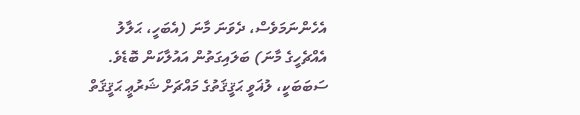އެހެންނަމަވެސް، ދެވަނަ މާނަ (އެބަހީ، ޙަލާލު އެއްޗެހީގެ މާނަ) ބަލައިގަތުން އައުލާކަން ބޮޑެވެ. ސަބަބަކީ، ލުޣަވީ ޙަޤީޤަތުގެ މައްޗަށް ޝަރުޢީ ޙަޤީޤަތް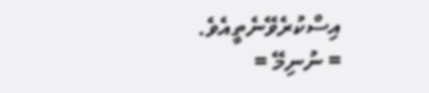އިސްކުރެވޭނެތީއެވެ.
= ނުނިމޭ =